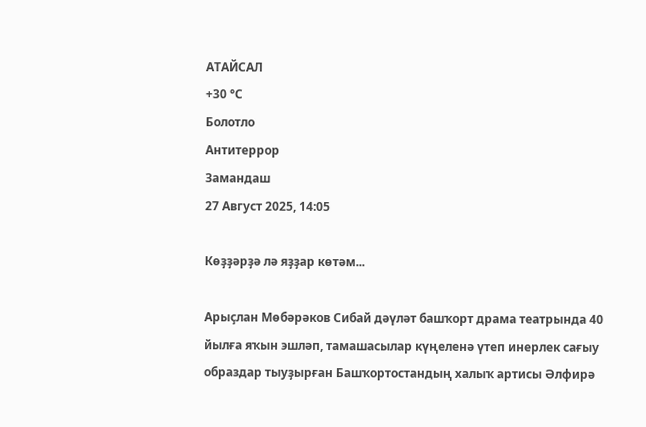АТАЙСАЛ
+30 °С
Болотло
Антитеррор
Замандаш
27 Август 2025, 14:05

Көҙҙәрҙә лә яҙҙар көтәм...

Арыҫлан Мөбәрәков Сибай дәүләт башҡорт драма театрында 40 йылға яҡын эшләп, тамашасылар күңеленә үтеп инерлек сағыу образдар тыуҙырған Башҡортостандың халыҡ артисы Әлфирә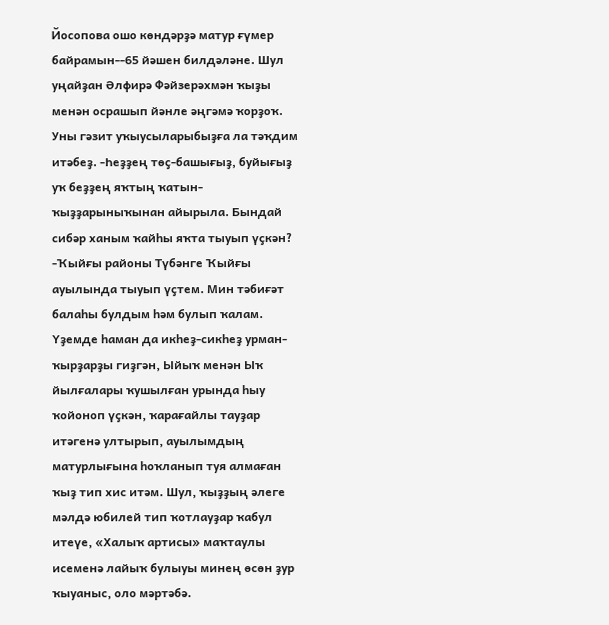Йосопова ошо көндәрҙә матур ғүмер байрамын--65 йәшен билдәләне. Шул уңайҙан Әлфирә Фәйзерәхмән ҡыҙы менән осрашып йәнле әңгәмә ҡорҙоҡ. Уны гәзит уҡыусыларыбыҙға ла тәҡдим итәбеҙ. -Һеҙҙең төҫ-башығыҙ, буйығыҙ уҡ беҙҙең яҡтың ҡатын-ҡыҙҙарыныҡынан айырыла. Бындай сибәр ханым ҡайһы яҡта тыуып үҫкән? -Ҡыйғы районы Түбәнге Ҡыйғы ауылында тыуып үҫтем. Мин тәбиғәт балаһы булдым һәм булып ҡалам. Үҙемде һаман да икһеҙ-сикһеҙ урман-ҡырҙарҙы гиҙгән, Ыйыҡ менән Ыҡ йылғалары ҡушылған урында һыу ҡойоноп үҫкән, ҡарағайлы тауҙар итәгенә ултырып, ауылымдың матурлығына һоҡланып туя алмаған ҡыҙ тип хис итәм. Шул, ҡыҙҙың әлеге мәлдә юбилей тип ҡотлауҙар ҡабул итеүе, «Халыҡ артисы» маҡтаулы исеменә лайыҡ булыуы минең өсөн ҙур ҡыуаныс, оло мәртәбә.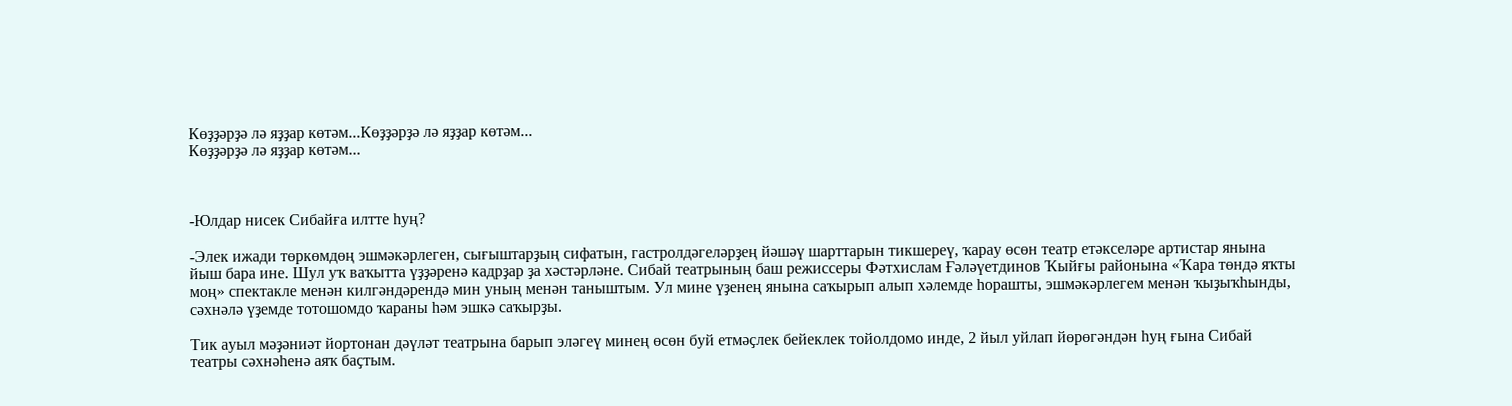Көҙҙәрҙә лә яҙҙар көтәм...Көҙҙәрҙә лә яҙҙар көтәм...
Көҙҙәрҙә лә яҙҙар көтәм...



-Юлдар нисек Сибайға илтте һуң?

-Элек ижади төркөмдөң эшмәкәрлеген, сығыштарҙың сифатын, гастролдәгеләрҙең йәшәү шарттарын тикшереү, ҡарау өсөн театр етәкселәре артистар янына йыш бара ине. Шул уҡ ваҡытта үҙҙәренә кадрҙар ҙа хәстәрләне. Сибай театрының баш режиссеры Фәтхислам Ғәләүетдинов Ҡыйғы районына «Ҡара төндә яҡты моң» спектакле менән килгәндәрендә мин уның менән таныштым. Ул мине үҙенең янына саҡырып алып хәлемде һорашты, эшмәкәрлегем менән ҡыҙыҡһынды, сәхнәлә үҙемде тотошомдо ҡараны һәм эшкә саҡырҙы.

Тик ауыл мәҙәниәт йортонан дәүләт театрына барып эләгеү минең өсөн буй етмәҫлек бейеклек тойолдомо инде, 2 йыл уйлап йөрөгәндән һуң ғына Сибай театры сәхнәһенә аяҡ баҫтым.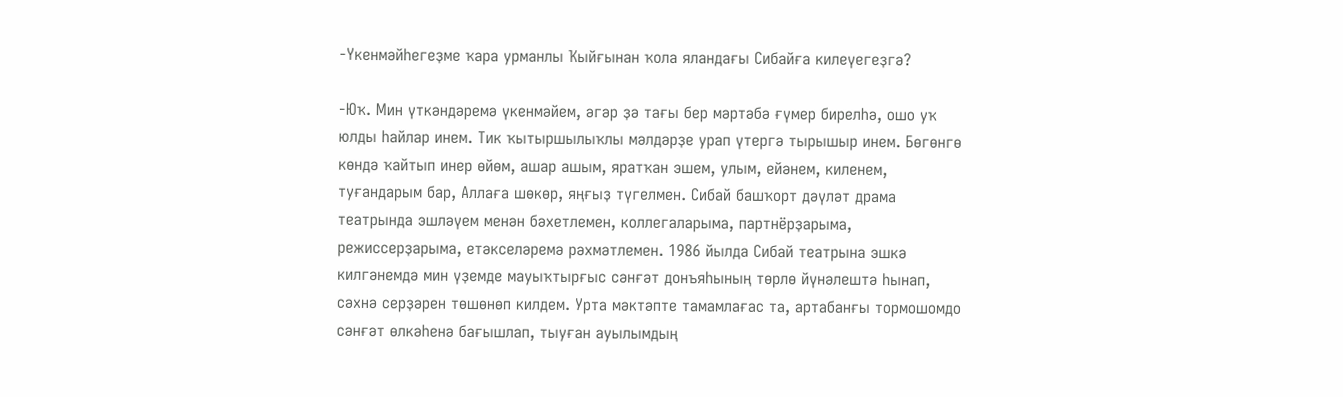-Үкенмәйһегеҙме ҡара урманлы Ҡыйғынан ҡола яландағы Сибайға килеүегеҙгә?

-Юҡ. Мин үткәндәремә үкенмәйем, әгәр ҙә тағы бер мәртәбә ғүмер бирелһә, ошо уҡ юлды һайлар инем. Тик ҡытыршылыҡлы мәлдәрҙе урап үтергә тырышыр инем. Бөгөнгө көндә ҡайтып инер өйөм, ашар ашым, яратҡан эшем, улым, ейәнем, киленем, туғандарым бар, Аллаға шөкөр, яңғыҙ түгелмен. Сибай башҡорт дәүләт драма театрында эшләүем менән бәхетлемен, коллегаларыма, партнёрҙарыма, режиссерҙарыма, етәкселәремә рәхмәтлемен. 1986 йылда Сибай театрына эшкә килгәнемдә мин үҙемде мауыҡтырғыс сәнғәт донъяһының төрлө йүнәлештә һынап, сәхнә серҙәрен төшөнөп килдем. Урта мәктәпте тамамлағас та, артабанғы тормошомдо сәнғәт өлкәһенә бағышлап, тыуған ауылымдың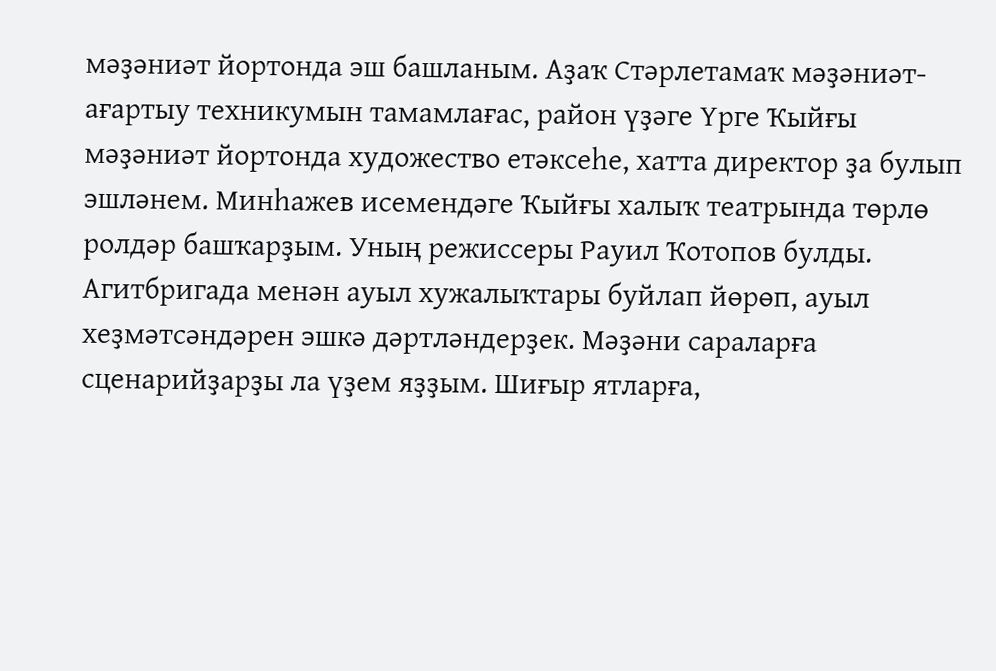мәҙәниәт йортонда эш башланым. Аҙаҡ Стәрлетамаҡ мәҙәниәт-ағартыу техникумын тамамлағас, район үҙәге Үрге Ҡыйғы мәҙәниәт йортонда художество етәксеһе, хатта директор ҙа булып эшләнем. Минһажев исемендәге Ҡыйғы халыҡ театрында төрлө ролдәр башҡарҙым. Уның режиссеры Рауил Ҡотопов булды. Агитбригада менән ауыл хужалыҡтары буйлап йөрөп, ауыл хеҙмәтсәндәрен эшкә дәртләндерҙек. Мәҙәни сараларға сценарийҙарҙы ла үҙем яҙҙым. Шиғыр ятларға,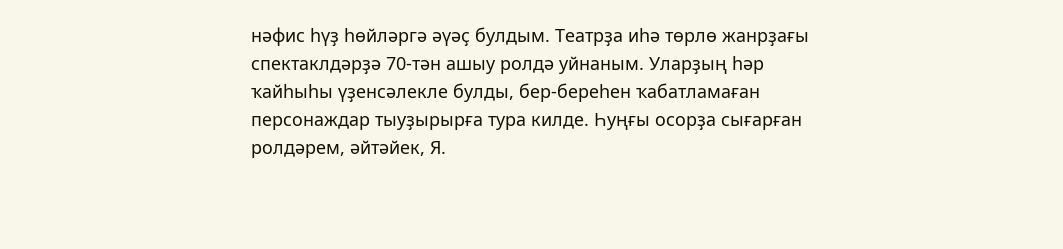нәфис һүҙ һөйләргә әүәҫ булдым. Театрҙа иһә төрлө жанрҙағы спектаклдәрҙә 70-тән ашыу ролдә уйнаным. Уларҙың һәр ҡайһыһы үҙенсәлекле булды, бер-береһен ҡабатламаған персонаждар тыуҙырырға тура килде. Һуңғы осорҙа сығарған ролдәрем, әйтәйек, Я.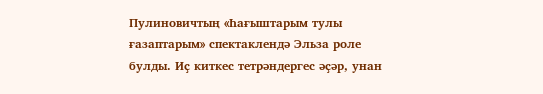Пулиновичтың «Һағыштарым тулы ғазаптарым» спектаклендә Эльза роле булды. Иҫ киткес тетрәндергес әҫәр, унан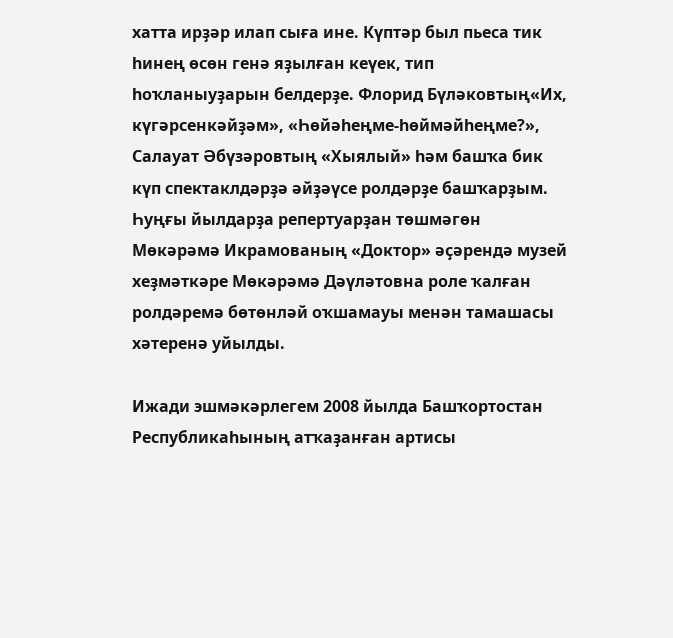хатта ирҙәр илап сыға ине. Күптәр был пьеса тик һинең өсөн генә яҙылған кеүек, тип һоҡланыуҙарын белдерҙе. Флорид Бүләковтың«Их, күгәрсенкәйҙәм», «Һөйәһеңме-һөймәйһеңме?», Салауат Әбүзәровтың «Хыялый» һәм башҡа бик күп спектаклдәрҙә әйҙәүсе ролдәрҙе башҡарҙым. Һуңғы йылдарҙа репертуарҙан төшмәгөн Мөкәрәмә Икрамованың «Доктор» әҫәрендә музей хеҙмәткәре Мөкәрәмә Дәүләтовна роле ҡалған ролдәремә бөтөнләй оҡшамауы менән тамашасы хәтеренә уйылды.

Ижади эшмәкәрлегем 2008 йылда Башҡортостан Республикаһының атҡаҙанған артисы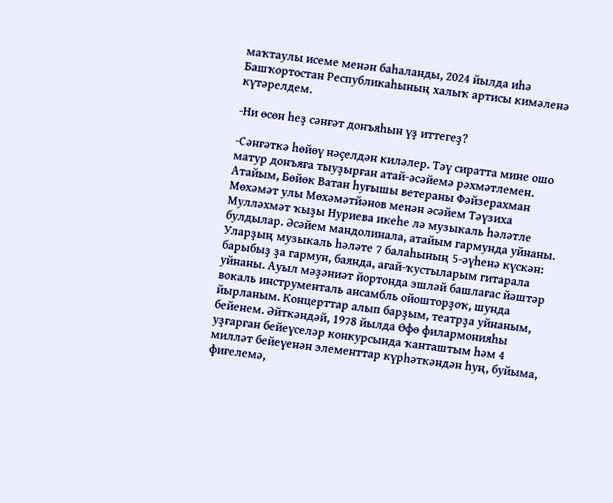маҡтаулы исеме менән баһаланды, 2024 йылда иһә Башҡортостан Республикаһының халыҡ артисы кимәленә күтәрелдем.

-Ни өсөн һеҙ сәнғәт донъяһын үҙ иттегеҙ?

-Сәнғәткә һөйөү нәҫелдән киләлер. Тәү сиратта мине ошо матур донъяға тыуҙырған атай-әсәйемә рәхмәтлемен. Атайым, Бөйөк Ватан һуғышы ветераны Фәйзерахман Мөхәмәт улы Мөхәмәтйәнов менән әсәйем Тәүзиха Мулләхмәт ҡыҙы Нуриева икеһе лә музыкаль һәләтле булдылар. Әсәйем мандолинала, атайым гармунда уйнаны. Уларҙың музыкаль һәләте 7 балаһының 5-әүһенә күскән: барыбыҙ ҙа гармун, баянда, ағай-ҡустыларым гитарала уйнаны. Ауыл мәҙәниәт йортонда эшләй башлағас йәштәр вокаль инструменталь ансамбль ойошторҙоҡ, шунда йырланым. Концерттар алып барҙым, театрҙа уйнаным, бейенем. Әйткәндәй, 1978 йылда Өфө филармонияһы уҙғарған бейеүселәр конкурсында ҡанташтым һәм 4 милләт бейеүенән элементтар күрһәткәндән һуң, буйыма, фиғелемә,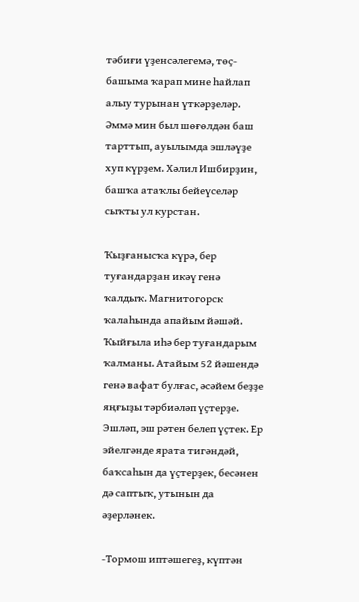тәбиғи үҙенсәлегемә, төҫ-башыма ҡарап мине һайлап алыу турынан үткәрҙеләр. Әммә мин был шөғөлдән баш тарттып, ауылымда эшләүҙе хуп күрҙем. Хәлил Ишбирҙин, башҡа атаҡлы бейеүселәр сыҡты ул курстан.

Ҡыҙғанысҡа күрә, бер туғандарҙан икәү генә ҡалдыҡ. Магнитогорск ҡалаһында апайым йәшәй. Ҡыйғыла иһә бер туғандарым ҡалманы. Атайым 52 йәшендә генә вафат булғас, әсәйем беҙҙе яңғыҙы тәрбиәләп үҫтерҙе. Эшләп, эш рәтен белеп үҫтек. Ер эйелгәнде ярата тигәндәй, баҡсаһын да үҫтерҙек, бесәнен дә саптыҡ, утынын да әҙерләнек.

-Тормош иптәшегеҙ, күптән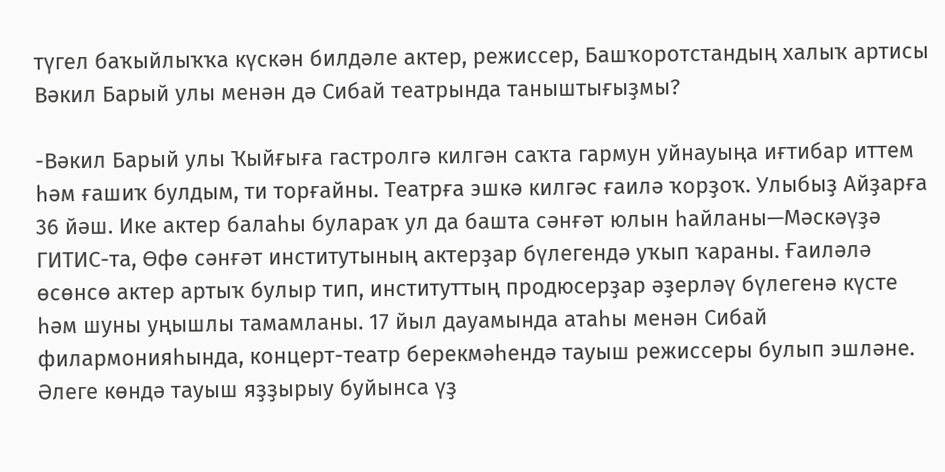түгел баҡыйлыҡҡа күскән билдәле актер, режиссер, Башҡоротстандың халыҡ артисы Вәкил Барый улы менән дә Сибай театрында таныштығыҙмы?

-Вәкил Барый улы Ҡыйғыға гастролгә килгән саҡта гармун уйнауыңа иғтибар иттем һәм ғашиҡ булдым, ти торғайны. Театрға эшкә килгәс ғаилә ҡорҙоҡ. Улыбыҙ Айҙарға 36 йәш. Ике актер балаһы булараҡ ул да башта сәнғәт юлын һайланы—Мәскәүҙә ГИТИС-та, Өфө сәнғәт институтының актерҙар бүлегендә уҡып ҡараны. Ғаиләлә өсөнсө актер артыҡ булыр тип, институттың продюсерҙар әҙерләү бүлегенә күсте һәм шуны уңышлы тамамланы. 17 йыл дауамында атаһы менән Сибай филармонияһында, концерт-театр берекмәһендә тауыш режиссеры булып эшләне. Әлеге көндә тауыш яҙҙырыу буйынса үҙ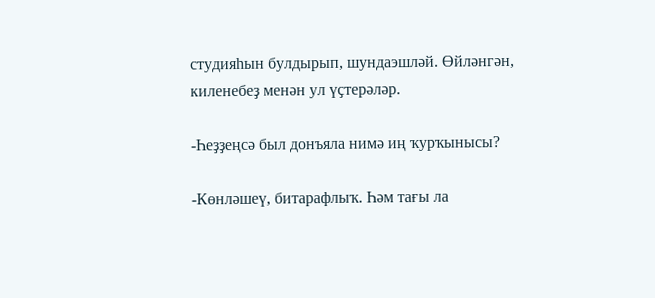студияһын булдырып, шундаэшләй. Өйләнгән, киленебеҙ менән ул үҫтерәләр.

-Һеҙҙеңсә был донъяла нимә иң ҡурҡынысы?

-Көнләшеү, битарафлыҡ. Һәм тағы ла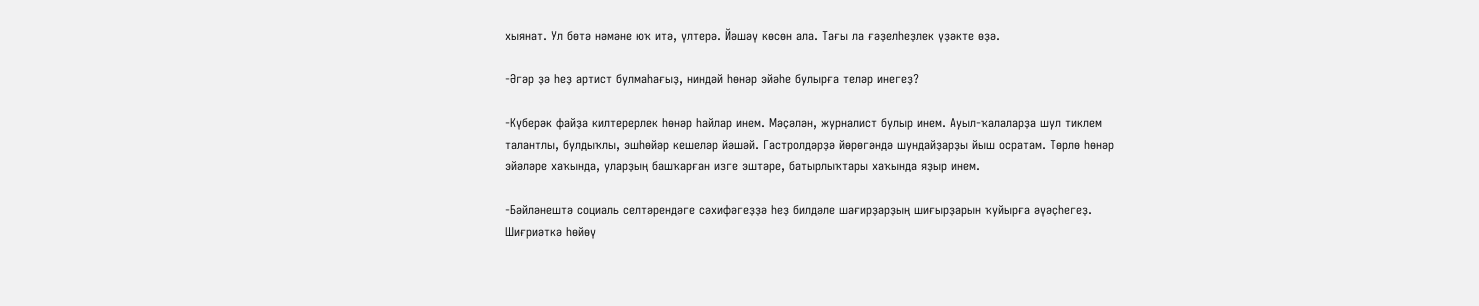хыянат. Ул бөтә нәмәне юҡ итә, үлтерә. Йәшәү көсөн ала. Тағы ла ғәҙелһеҙлек үҙәкте өҙә.

-Әгәр ҙә һеҙ артист булмаһағыҙ, ниндәй һөнәр эйәһе булырға теләр инегеҙ?

-Күберәк файҙа килтерерлек һөнәр һайлар инем. Мәҫәлән, журналист булыр инем. Ауыл-ҡалаларҙа шул тиклем талантлы, булдыҡлы, эшһөйәр кешеләр йәшәй. Гастролдәрҙә йөрөгәндә шундайҙарҙы йыш осратам. Төрлө һөнәр эйәләре хаҡында, уларҙың башҡарған изге эштәре, батырлыҡтары хаҡында яҙыр инем.

-Бәйләнештә социаль селтәрендәге сәхифәгеҙҙә һеҙ билдәле шағирҙарҙың шиғырҙарын ҡуйырға әүәҫһегеҙ. Шиғриәткә һөйөү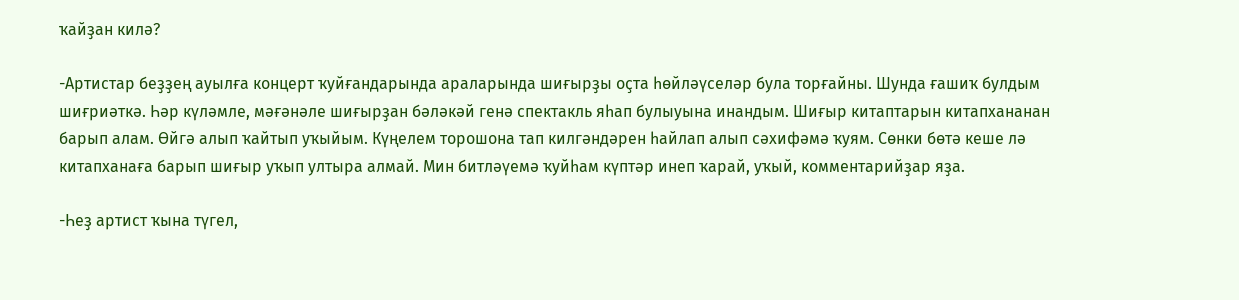ҡайҙан килә?

-Артистар беҙҙең ауылға концерт ҡуйғандарында араларында шиғырҙы оҫта һөйләүселәр була торғайны. Шунда ғашиҡ булдым шиғриәткә. Һәр күләмле, мәғәнәле шиғырҙан бәләкәй генә спектакль яһап булыуына инандым. Шиғыр китаптарын китапхананан барып алам. Өйгә алып ҡайтып уҡыйым. Күңелем торошона тап килгәндәрен һайлап алып сәхифәмә ҡуям. Сөнки бөтә кеше лә китапханаға барып шиғыр уҡып ултыра алмай. Мин битләүемә ҡуйһам күптәр инеп ҡарай, уҡый, комментарийҙар яҙа.

-Һеҙ артист ҡына түгел,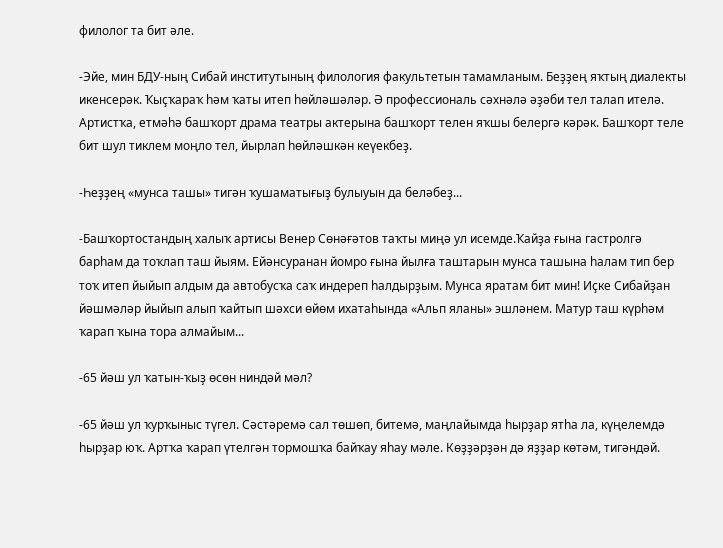филолог та бит әле.

-Эйе, мин БДУ-ның Сибай институтының филология факультетын тамамланым. Беҙҙең яҡтың диалекты икенсерәк. Ҡыҫҡараҡ һәм ҡаты итеп һөйләшәләр. Ә профессиональ сәхнәлә әҙәби тел талап ителә. Артистҡа, етмәһә башҡорт драма театры актерына башҡорт телен яҡшы белергә кәрәк. Башҡорт теле бит шул тиклем моңло тел, йырлап һөйләшкән кеүекбеҙ.

-Һеҙҙең «мунса ташы» тигән ҡушаматығыҙ булыуын да беләбеҙ...

-Башҡортостандың халыҡ артисы Венер Сөнәғәтов таҡты миңә ул исемде.Ҡайҙа ғына гастролгә барһам да тоҡлап таш йыям. Ейәнсуранан йомро ғына йылға таштарын мунса ташына һалам тип бер тоҡ итеп йыйып алдым да автобусҡа саҡ индереп һалдырҙым. Мунса яратам бит мин! Иҫке Сибайҙан йәшмәләр йыйып алып ҡайтып шәхси өйөм ихатаһында «Альп яланы» эшләнем. Матур таш күрһәм ҡарап ҡына тора алмайым...

-65 йәш ул ҡатын-ҡыҙ өсөн ниндәй мәл?

-65 йәш ул ҡурҡыныс түгел. Сәстәремә сал төшөп, битемә, маңлайымда һырҙар ятһа ла, күңелемдә һырҙар юҡ. Артҡа ҡарап үтелгән тормошҡа байҡау яһау мәле. Көҙҙәрҙән дә яҙҙар көтәм, тигәндәй.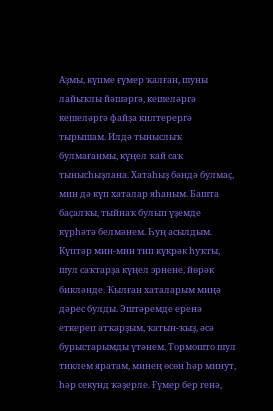Аҙмы, күпме ғүмер ҡалған, шуны лайыҡлы йәшәргә, кешеләргә кешеләргә файҙа килтерергә тырышам. Илдә тыныслыҡ булмағанмы, күңел ҡай саҡ тынысһыҙлана. Хатаһыҙ бәндә булмаҫ, мин дә күп хаталар яһаным. Башта баҫалҡы, тыйнаҡ булып үҙемде күрһәтә белмәнем. Һуң асылдым. Күптәр мин-мин тип күкрәк һуҡты, шул саҡтарҙа күңел эрнене, йөрәк бикләнде. Ҡылған хаталарым миңә дәрес булды. Эштәремде еренә еткереп атҡарҙым, ҡатын-ҡыҙ, әсә бурыстарымды үтәнем. Тормошто шул тиклем яратам, минең өсөн һәр минут, һәр секунд ҡәҙерле. Ғүмер бер генә,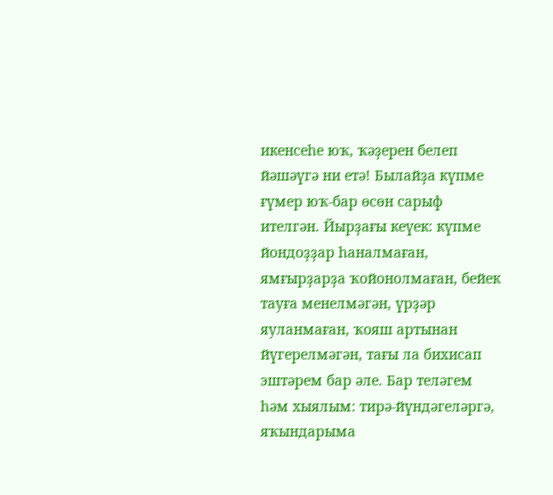икенсеһе юҡ, ҡәҙерен белеп йәшәүгә ни етә! Былайҙа күпме ғүмер юҡ-бар өсөн сарыф ителгән. Йырҙағы кеүек: күпме йондоҙҙар һаналмаған, ямғырҙарҙа ҡойонолмаған, бейек тауға менелмәгән, үрҙәр яуланмаған, ҡояш артынан йүгерелмәгән, тағы ла бихисап эштәрем бар әле. Бар теләгем һәм хыялым: тирә-йүндәгеләргә, яҡындарыма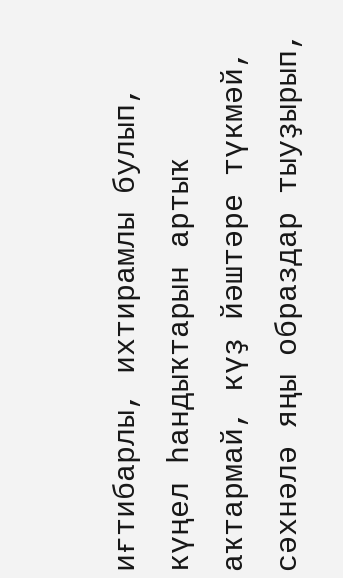иғтибарлы, ихтирамлы булып, күңел һандыҡтарын артыҡ аҡтармай, күҙ йәштәре түкмәй, сәхнәлә яңы образдар тыуҙырып,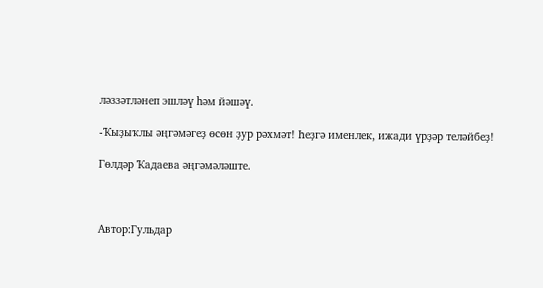ләззәтләнеп эшләү һәм йәшәү.

-Ҡыҙыҡлы әңгәмәгеҙ өсөн ҙур рәхмәт! Һеҙгә именлек, ижади үрҙәр теләйбеҙ!

Гөлдәр Ҡадаева әңгәмәләште.



Автор:Гульдар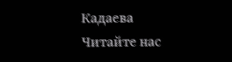Кадаева
Читайте нас